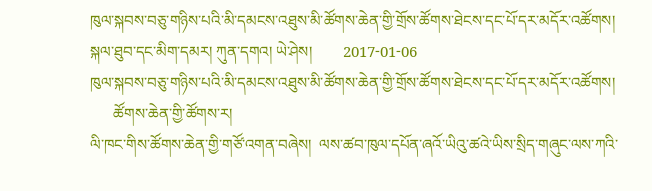ཁུལ་སྐབས་བཅུ་གཉིས་པའི་མི་དམངས་འཐུས་མི་ཚོགས་ཆེན་གྱི་གྲོས་ཚོགས་ཐེངས་དང་པོ་དར་མདོར་འཚོགས།
སྐལ་ཐུབ་དང་མིག་དམར། ཀུན་དགའ། ཡེ་ཤེས།        2017-01-06
ཁུལ་སྐབས་བཅུ་གཉིས་པའི་མི་དམངས་འཐུས་མི་ཚོགས་ཆེན་གྱི་གྲོས་ཚོགས་ཐེངས་དང་པོ་དར་མདོར་འཚོགས།
      ཚོགས་ཆེན་གྱི་ཚོགས་ར།
ལི་ཁང་གིས་ཚོགས་ཆེན་གྱི་གཙོ་འགན་བཞེས།  ལས་ཚབ་ཁུལ་དཔོན་ཞའོ་ཡིའུ་ཚའེ་ཡིས་སྲིད་གཞུང་ལས་ཀའི་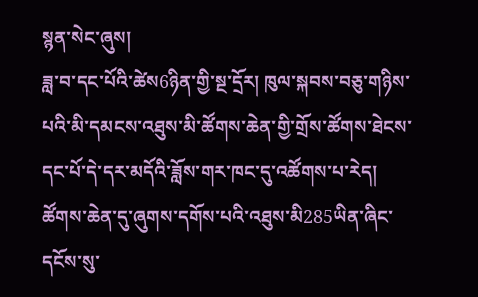སྙན་སེང་ཞུས།
ཟླ་བ་དང་པོའི་ཚེས6ཉིན་གྱི་སྔ་དྲོར། ཁུལ་སྐབས་བཅུ་གཉིས་པའི་མི་དམངས་འཐུས་མི་ཚོགས་ཆེན་གྱི་གྲོས་ཚོགས་ཐེངས་དང་པོ་དེ་དར་མདོའི་ཟློས་གར་ཁང་དུ་འཚོགས་པ་རེད།
ཚོགས་ཆེན་དུ་ཞུགས་དགོས་པའི་འཐུས་མི285ཡིན་ཞིང་དངོས་སུ་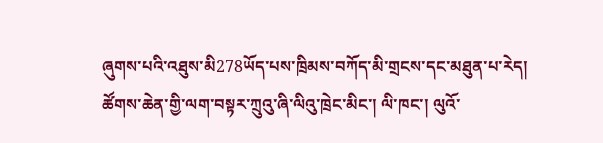ཞུགས་པའི་འཐུས་མི278ཡོད་པས་ཁྲིམས་བཀོད་མི་གྲངས་དང་མཐུན་པ་རེད།
ཚོགས་ཆེན་གྱི་ལག་བསྟར་ཀྲུའུ་ཞི་ལིའུ་ཁྲེང་མིང་། ལི་ཁང་། ལུའོ་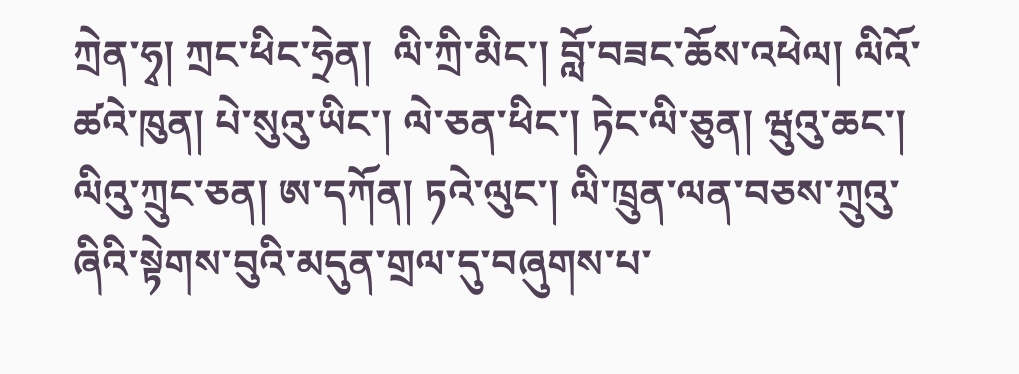ཀྲེན་ཧྭ། ཀྲང་ཕིང་ཧྲེན།  ལི་ཀྲི་མིང་། བློ་བཟང་ཆོས་འཕེལ། ལིའོ་ཚའེ་ཁུན། པེ་སུའུ་ཡིང་། ལེ་ཅན་ཕིང་། ཏེང་ལི་ཅུན། ཝུའུ་ཆང་། ལིའུ་ཀྲུང་ཅན། ཨ་དཀོན། ཏའེ་ལུང་། ལི་ཁྲུན་ལན་བཅས་ཀྲུའུ་ཞིའི་སྟེགས་བུའི་མདུན་གྲལ་དུ་བཞུགས་པ་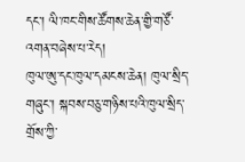དང་། ལི་ཁང་གིས་ཚོགས་ཆེན་གྱི་གཙོ་འགན་བཞེས་པ་རེད།
ཁུལ་ཨུ་དང་ཁུལ་དམངས་ཆེན། ཁུལ་སྲིད་གཞུང་། སྐབས་བཅུ་གཉིས་པའི་ཁུལ་སྲིད་གྲོས་ཀྱི་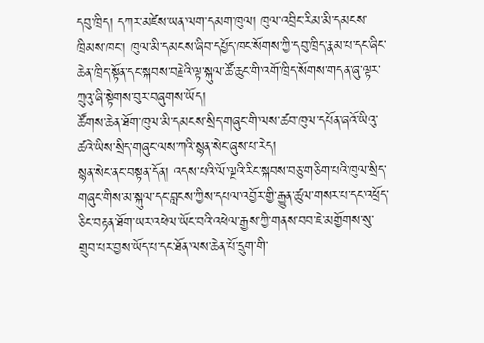དབུ་ཁྲིད། དཀར་མཛེས་ཡན་ལག་དམག་ཁུལ། ཁུལ་འབྲིང་རིམ་མི་དམངས་ཁྲིམས་ཁང་། ཁུལ་མི་དམངས་ཞིབ་དཔྱོད་ཁང་སོགས་ཀྱི་དབུ་ཁྲིད་རྣམ་པ་དང་ཞིང་ཆེན་ཁྲིད་སྟོན་དང་སྐབས་བརྗེའི་ལྟ་སྐུལ་ཚོ་ཆུང་གི་འགོ་ཁྲིད་སོགས་གདན་ཞུ་ལྟར་ཀྲུའུ་ཞི་སྟེགས་བུར་བཞུགས་ཡོད།
ཚོགས་ཆེན་ཐོག་ཁུལ་མི་དམངས་སྲིད་གཞུང་གི་ལས་ཚབ་ཁུལ་དཔོན་ཞའོ་ཡིའུ་ཚའེ་ཡིས་སྲིད་གཞུང་ལས་ཀའི་སྙན་སེང་ཞུས་པ་རེད།
སྙན་སེང་ནང་བསྟན་དོན། འདས་པའི་ལོ་ལྔའི་རིང་སྐབས་བཅུ་གཅིག་པའི་ཁུལ་སྲིད་གཞུང་གིས་མ་སྐུལ་དང་བླངས་ཀྱིས་དཔལ་འབྱོར་གྱི་རྒྱུན་ཚུལ་གསར་པ་དང་འཕྲོད་ཅིང་བརྟན་ཐོག་ཡར་འཕེལ་ཡོང་བའི་འཕེལ་རྒྱས་ཀྱི་གནས་བབ་ཇེ་མགྱོགས་སུ་གྲུབ་པར་བྱས་ཡོད་པ་དང་ཐོན་ལས་ཆེན་པོ་དྲུག་གི་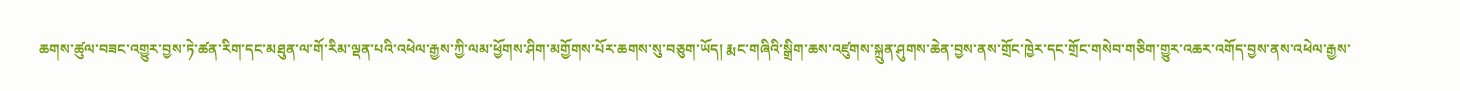ཆགས་ཚུལ་བཟང་འགྱུར་བྱས་ཏེ་ཚན་རིག་དང་མཐུན་ལ་གོ་རིམ་ལྡན་པའི་འཕེལ་རྒྱས་ཀྱི་ལམ་ཕྱོགས་ཤིག་མགྱོགས་པོར་ཆགས་སུ་བཅུག་ཡོད། རྨང་གཞིའི་སྒྲིག་ཆས་འཛུགས་སྐྲུན་ཤུགས་ཆེན་བྱས་ནས་གྲོང་ཁྱེར་དང་གྲོང་གསེབ་གཅིག་གྱུར་འཆར་འགོད་བྱས་ནས་འཕེལ་རྒྱས་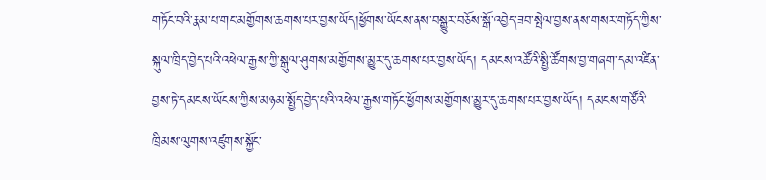གཏོང་བའི་རྣམ་པ་གང་མགྱོགས་ཆགས་པར་བྱས་ཡོད།ཕྱོགས་ཡོངས་ནས་བསྒྱུར་བཅོས་སྒོ་འབྱེད་ཟབ་སྤེལ་བྱས་ནས་གསར་གཏོད་ཀྱིས་སྐུལ་ཁྲིད་བྱེད་པའི་འཕེལ་རྒྱས་ཀྱི་སྒུལ་ཤུགས་མགྱོགས་མྱུར་དུ་ཆགས་པར་བྱས་ཡོད། དམངས་འཚོའི་སྤྱི་ཚོགས་བྱ་གཞག་དམ་འཛིན་བྱས་ཏེ་དམངས་ཡོངས་ཀྱིས་མཉམ་སྤྱོད་བྱེད་པའི་འཕེལ་རྒྱས་གཏོང་ཕྱོགས་མགྱོགས་མྱུར་དུ་ཆགས་པར་བྱས་ཡོད། དམངས་གཙོའི་ཁྲིམས་ལུགས་འཛུགས་སྐྱོང་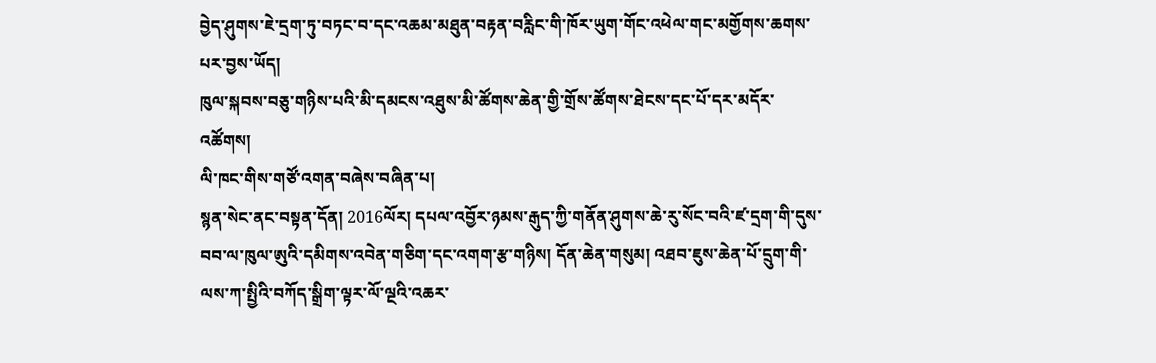བྱེད་ཤུགས་ཇེ་དྲག་ཏུ་བཏང་བ་དང་འཆམ་མཐུན་བརྟན་བརླིང་གི་ཁོར་ཡུག་གོང་འཕེལ་གང་མགྱོགས་ཆགས་པར་བྱས་ཡོད།
ཁུལ་སྐབས་བཅུ་གཉིས་པའི་མི་དམངས་འཐུས་མི་ཚོགས་ཆེན་གྱི་གྲོས་ཚོགས་ཐེངས་དང་པོ་དར་མདོར་འཚོགས།
ལི་ཁང་གིས་གཙོ་འགན་བཞེས་བཞིན་པ།
སྙན་སེང་ནང་བསྟན་དོན། 2016ལོར། དཔལ་འབྱོར་ཉམས་རྒུད་ཀྱི་གནོན་ཤུགས་ཆེ་རུ་སོང་བའི་ཛ་དྲག་གི་དུས་བབ་ལ་ཁུལ་ཨུའི་དམིགས་འབེན་གཅིག་དང་འགག་རྩ་གཉིས། དོན་ཆེན་གསུམ། འཐབ་ཇུས་ཆེན་པོ་དྲུག་གི་ལས་ཀ་སྤྱིའི་བཀོད་སྒྲིག་ལྟར་ལོ་ལྔའི་འཆར་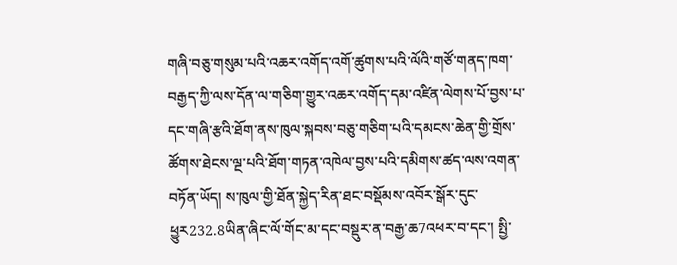གཞི་བཅུ་གསུམ་པའི་འཆར་འགོད་འགོ་ཚུགས་པའི་ལོའི་གཙོ་གནད་ཁག་བརྒྱད་ཀྱི་ལས་དོན་ལ་གཅིག་གྱུར་འཆར་འགོད་དམ་འཛིན་ལེགས་པོ་བྱས་པ་དང་གཞི་རྩའི་ཐོག་ནས་ཁུལ་སྐབས་བཅུ་གཅིག་པའི་དམངས་ཆེན་གྱི་གྲོས་ཚོགས་ཐེངས་ལྔ་པའི་ཐོག་གཏན་འཁེལ་བྱས་པའི་དམིགས་ཚད་ལས་འགན་བཏོན་ཡོད། ས་ཁུལ་གྱི་ཐོན་སྐྱེད་རིན་ཐང་བསྡོམས་འབོར་སྒོར་དུང་ཕྱུར232.8ཡིན་ཞིང་ལོ་གོང་མ་དང་བསྡུར་ན་བརྒྱ་ཆ7འཕར་བ་དང་། སྤྱི་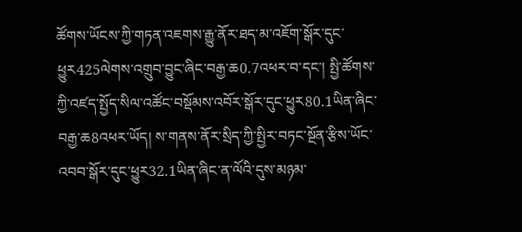ཚོགས་ཡོངས་ཀྱི་གཏན་འཇགས་རྒྱུ་ནོར་ཐད་མ་འཇོག་སྒོར་དུང་ཕྱུར425ལེགས་འགྲུབ་བྱུང་ཞིང་བརྒྱ་ཆ0.7འཕར་བ་དང་། སྤྱི་ཚོགས་ཀྱི་འཛད་སྤྱོད་སིལ་འཚོང་བསྡོམས་འབོར་སྒོར་དུང་ཕྱུར80.1ཡིན་ཞིང་བརྒྱ་ཆ8འཕར་ཡོད། ས་གནས་ནོར་སྲིད་ཀྱི་སྤྱིར་བཏང་སྔོན་རྩིས་ཡོང་འབབ་སྒོར་དུང་ཕྱུར32.1ཡིན་ཞིང་ན་ལོའི་དུས་མཉམ་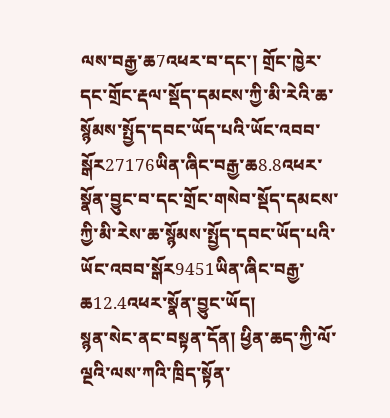ལས་བརྒྱ་ཆ7འཕར་བ་དང་། གྲོང་ཁྱེར་དང་གྲོང་རྡལ་སྡོད་དམངས་ཀྱི་མི་རེའི་ཆ་སྙོམས་སྤྱོད་དབང་ཡོད་པའི་ཡོང་འབབ་སྒོར27176ཡིན་ཞིང་བརྒྱ་ཆ8.8འཕར་སྣོན་བྱུང་བ་དང་གྲོང་གསེབ་སྡོད་དམངས་ཀྱི་མི་རེས་ཆ་སྙོམས་སྤྱོད་དབང་ཡོད་པའི་ཡོང་འབབ་སྒོར9451ཡིན་ཞིང་བརྒྱ་ཆ12.4འཕར་སྣོན་བྱུང་ཡོད།
སྙན་སེང་ནང་བསྟན་དོན། ཕྱིན་ཆད་ཀྱི་ལོ་ལྔའི་ལས་ཀའི་ཁྲིད་སྟོན་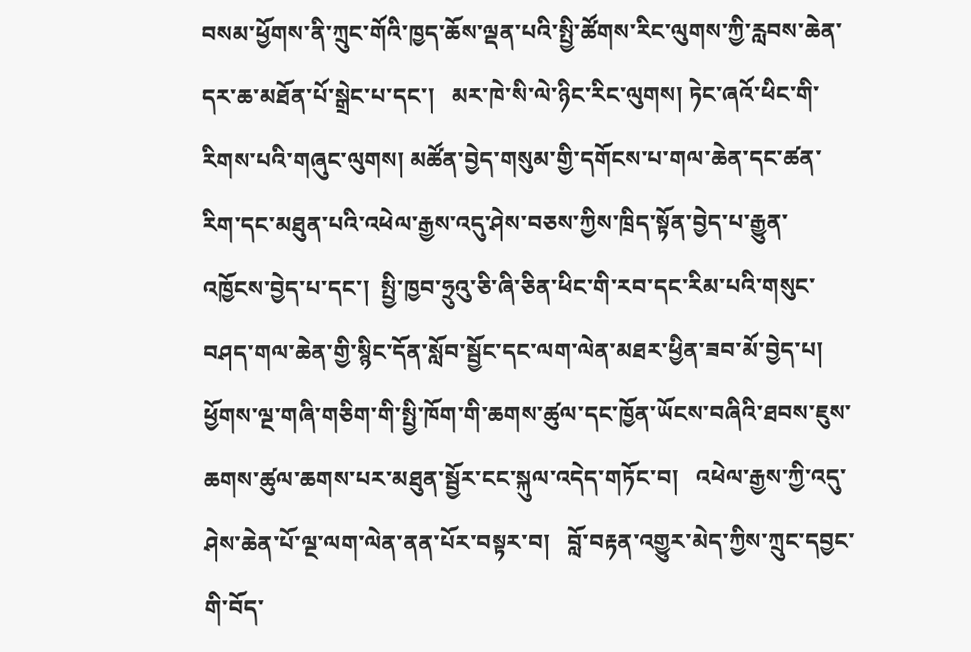བསམ་ཕྱོགས་ནི་ཀྲུང་གོའི་ཁྱད་ཆོས་ལྡན་པའི་སྤྱི་ཚོགས་རིང་ལུགས་ཀྱི་རླབས་ཆེན་དར་ཆ་མཐོན་པོ་སྒྲེང་པ་དང་།   མར་ཁེ་སི་ལེ་ཉིང་རིང་ལུགས། ཏེང་ཞའོ་ཕིང་གི་རིགས་པའི་གཞུང་ལུགས། མཚོན་བྱེད་གསུམ་གྱི་དགོངས་པ་གལ་ཆེན་དང་ཚན་རིག་དང་མཐུན་པའི་འཕེལ་རྒྱས་འདུ་ཤེས་བཅས་ཀྱིས་ཁྲིད་སྟོན་བྱེད་པ་རྒྱུན་འཁྱོངས་བྱེད་པ་དང་།  སྤྱི་ཁྱབ་ཧྲུའུ་ཅི་ཞི་ཅིན་ཕིང་གི་རབ་དང་རིམ་པའི་གསུང་བཤད་གལ་ཆེན་གྱི་སྙིང་དོན་སློབ་སྦྱོང་དང་ལག་ལེན་མཐར་ཕྱིན་ཟབ་མོ་བྱེད་པ།  ཕྱོགས་ལྔ་གཞི་གཅིག་གི་སྤྱི་ཁོག་གི་ཆགས་ཚུལ་དང་ཁྱོན་ཡོངས་བཞིའི་ཐབས་ཇུས་ཆགས་ཚུལ་ཆགས་པར་མཐུན་སྦྱོར་ངང་སྐུལ་འདེད་གཏོང་བ།   འཕེལ་རྒྱས་ཀྱི་འདུ་ཤེས་ཆེན་པོ་ལྔ་ལག་ལེན་ནན་པོར་བསྟར་བ།   བློ་བརྟན་འགྱུར་མེད་ཀྱིས་ཀྲུང་དབྱང་གི་བོད་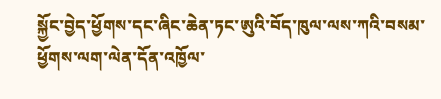སྐྱོང་བྱེད་ཕྱོགས་དང་ཞིང་ཆེན་ཏང་ཨུའི་བོད་ཁུལ་ལས་ཀའི་བསམ་ཕྱོགས་ལག་ལེན་དོན་འཁྱོལ་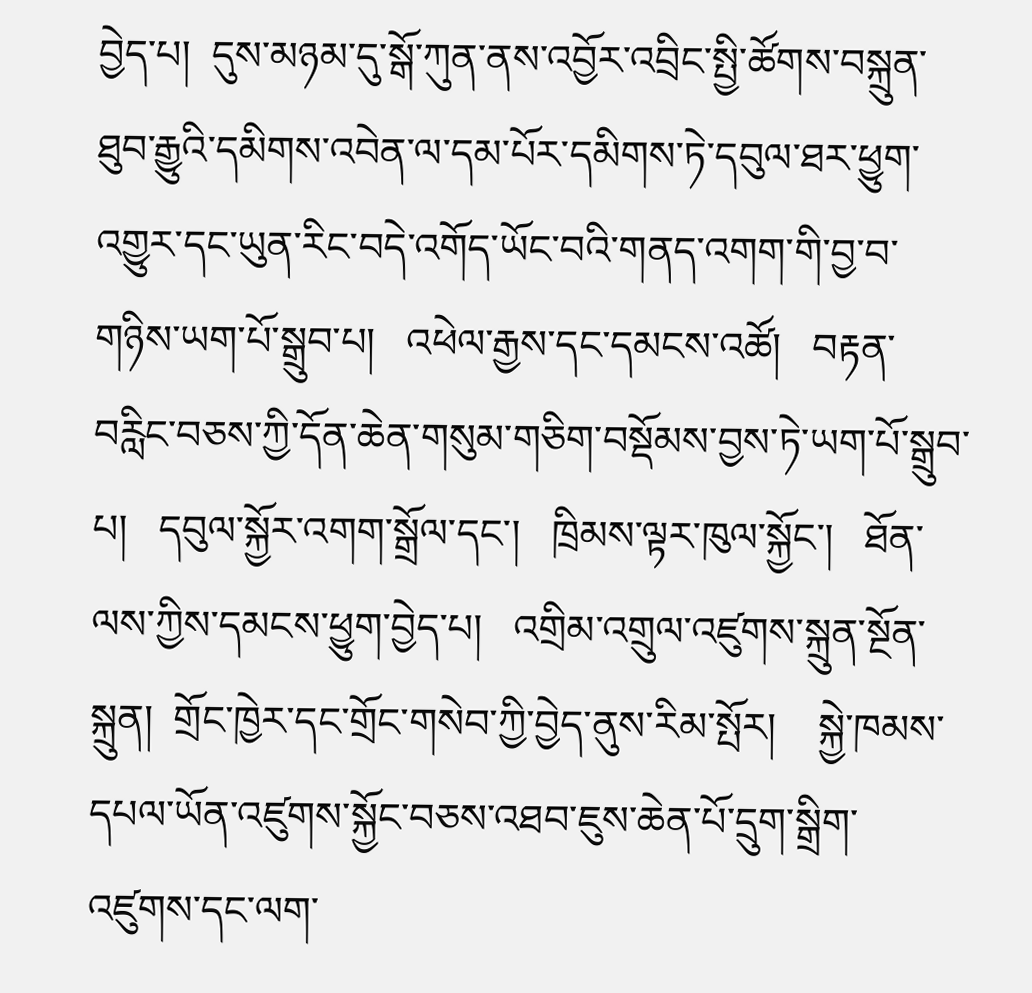བྱེད་པ།  དུས་མཉམ་དུ་སྒོ་ཀུན་ནས་འབྱོར་འབྲིང་སྤྱི་ཚོགས་བསྐྲུན་ཐུབ་རྒྱུའི་དམིགས་འབེན་ལ་དམ་པོར་དམིགས་ཏེ་དབུལ་ཐར་ཕྱུག་འགྱུར་དང་ཡུན་རིང་བདེ་འགོད་ཡོང་བའི་གནད་འགག་གི་བྱ་བ་གཉིས་ཡག་པོ་སྒྲུབ་པ།   འཕེལ་རྒྱས་དང་དམངས་འཚོ།   བརྟན་བརླིང་བཅས་ཀྱི་དོན་ཆེན་གསུམ་གཅིག་བསྡོམས་བྱས་ཏེ་ཡག་པོ་སྒྲུབ་པ།   དབུལ་སྐྱོར་འགག་སྒྲོལ་དང་།   ཁྲིམས་ལྟར་ཁུལ་སྐྱོང་།   ཐོན་ལས་ཀྱིས་དམངས་ཕྱུག་བྱེད་པ།   འགྲིམ་འགྲུལ་འཛུགས་སྐྲུན་སྔོན་སྐྲུན།  གྲོང་ཁྱེར་དང་གྲོང་གསེབ་ཀྱི་བྱེད་ནུས་རིམ་སྤོར།    སྐྱེ་ཁམས་དཔལ་ཡོན་འཛུགས་སྐྱོང་བཅས་འཐབ་ཇུས་ཆེན་པོ་དྲུག་སྒྲིག་འཛུགས་དང་ལག་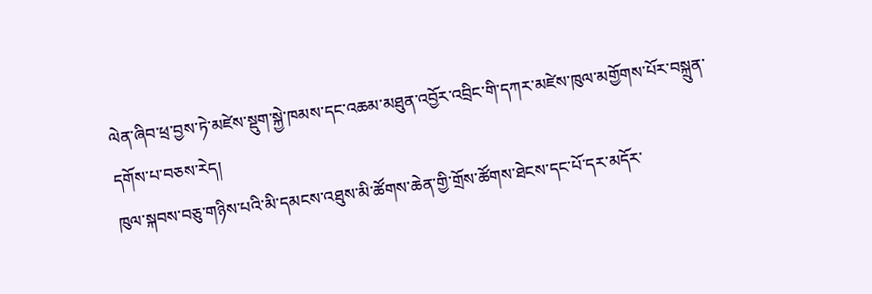ལེན་ཞིབ་ཕྲ་བྱས་ཏེ་མཛེས་སྡུག་སྐྱེ་ཁམས་དང་འཆམ་མཐུན་འབྱོར་འབྲིང་གི་དཀར་མཛེས་ཁུལ་མགྱོགས་པོར་བསྐྲུན་དགོས་པ་བཅས་རེད།
ཁུལ་སྐབས་བཅུ་གཉིས་པའི་མི་དམངས་འཐུས་མི་ཚོགས་ཆེན་གྱི་གྲོས་ཚོགས་ཐེངས་དང་པོ་དར་མདོར་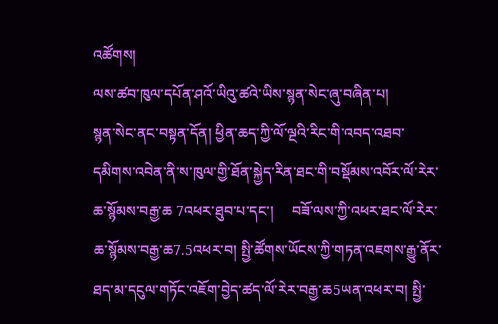འཚོགས།
ལས་ཚབ་ཁུལ་དཔོན་ཤའོ་ཡིའུ་ཚའེ་ཡིས་སྙན་སེང་ཞུ་བཞིན་པ།
སྙན་སེང་ནང་བསྟན་དོན། ཕྱིན་ཆད་ཀྱི་ལོ་ལྔའི་རིང་གི་འབད་འཐབ་དམིགས་འབེན་ནི་ས་ཁུལ་གྱི་ཐོན་སྐྱེད་རིན་ཐང་གི་བསྡོམས་འབོར་ལོ་རེར་ཆ་སྙོམས་བརྒྱ་ཆ 7འཕར་ཐུབ་པ་དང་།     བཟོ་ལས་ཀྱི་འཕར་ཐང་ལོ་རེར་ཆ་སྙོམས་བརྒྱ་ཆ7.5འཕར་བ། སྤྱི་ཚོགས་ཡོངས་ཀྱི་གཏན་འཇགས་རྒྱུ་ནོར་ཐད་མ་དངུལ་གཏོང་འཇོག་བྱེད་ཚད་ལོ་རེར་བརྒྱ་ཆ5ཡན་འཕར་བ། སྤྱི་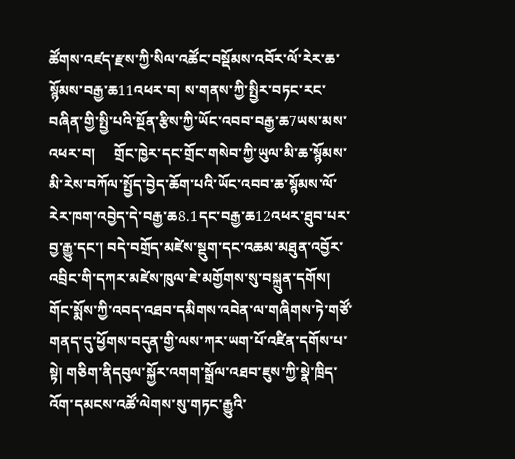ཚོགས་འཛད་རྫས་ཀྱི་སིལ་འཚོང་བསྡོམས་འབོར་ལོ་རེར་ཆ་སྙོམས་བརྒྱ་ཆ11འཕར་བ། ས་གནས་ཀྱི་སྤྱིར་བཏང་རང་བཞིན་གྱི་སྤྱི་པའི་སྔོན་རྩིས་ཀྱི་ཡོང་འབབ་བརྒྱ་ཆ7ཡས་མས་འཕར་བ།     གྲོང་ཁྱེར་དང་གྲོང་གསེབ་ཀྱི་ཡུལ་མི་ཆ་སྙོམས་མི་རེས་བཀོལ་སྤྱོད་བྱེད་ཆོག་པའི་ཡོང་འབབ་ཆ་སྙོམས་ལོ་རེར་ཁག་འབྱེད་དེ་བརྒྱ་ཆ8.1དང་བརྒྱ་ཆ12འཕར་ཐུབ་པར་བྱ་རྒྱུ་དང་། བདེ་བགྲོད་མཛེས་སྡུག་དང་འཆམ་མཐུན་འབྱོར་འབྲིང་གི་དཀར་མཛེས་ཁུལ་ཇེ་མགྱོགས་སུ་བསྐྲུན་དགོས། གོང་སྨོས་ཀྱི་འབད་འཐབ་དམིགས་འབེན་ལ་གཞིགས་ཏེ་གཙོ་གནད་དུ་ཕྱོགས་བདུན་གྱི་ལས་ཀར་ཡག་པོ་འཛིན་དགོས་པ་སྟེ། གཅིག་ནིདབུལ་སྐྱོར་འགག་སྒྲོལ་འཐབ་ཇུས་ཀྱི་སྣེ་ཁྲིད་འོག་དམངས་འཚོ་ལེགས་སུ་གཏང་རྒྱུའི་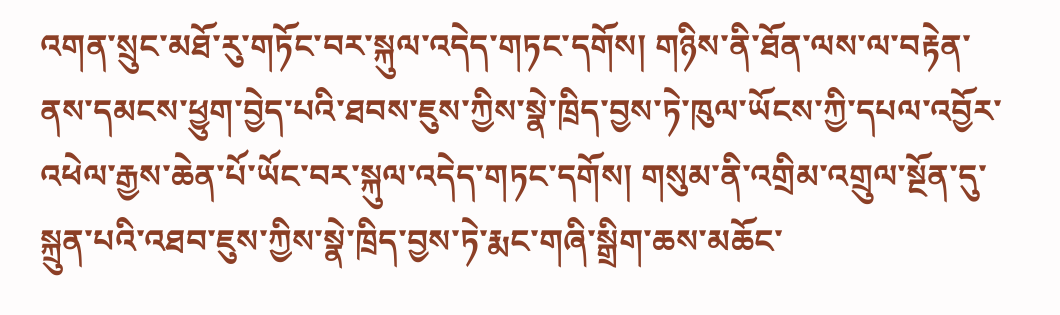འགན་སྲུང་མཐོ་རུ་གཏོང་བར་སྐུལ་འདེད་གཏང་དགོས། གཉིས་ནི་ཐོན་ལས་ལ་བརྟེན་ནས་དམངས་ཕྱུག་བྱེད་པའི་ཐབས་ཇུས་ཀྱིས་སྣེ་ཁྲིད་བྱས་ཏེ་ཁུལ་ཡོངས་ཀྱི་དཔལ་འབྱོར་འཕེལ་རྒྱས་ཆེན་པོ་ཡོང་བར་སྐུལ་འདེད་གཏང་དགོས། གསུམ་ནི་འགྲིམ་འགྲུལ་སྔོན་དུ་སྐྲུན་པའི་འཐབ་ཇུས་ཀྱིས་སྣེ་ཁྲིད་བྱས་ཏེ་རྨང་གཞི་སྒྲིག་ཆས་མཆོང་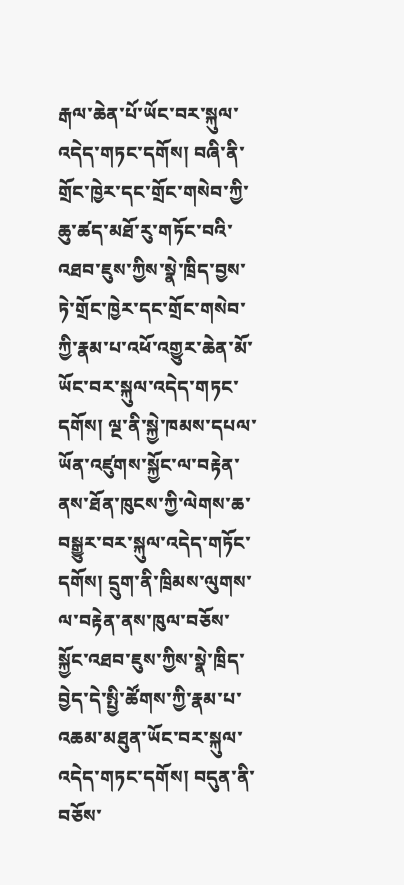རྒལ་ཆེན་པོ་ཡོང་བར་སྐུལ་འདེད་གཏང་དགོས། བཞི་ནི་གྲོང་ཁྱེར་དང་གྲོང་གསེབ་ཀྱི་ཆུ་ཚད་མཐོ་རུ་གཏོང་བའི་འཐབ་ཇུས་ཀྱིས་སྣེ་ཁྲིད་བྱས་ཏེ་གྲོང་ཁྱེར་དང་གྲོང་གསེབ་ཀྱི་རྣམ་པ་འཕོ་འགྱུར་ཆེན་མོ་ཡོང་བར་སྐུལ་འདེད་གཏང་དགོས། ལྔ་ནི་སྐྱེ་ཁམས་དཔལ་ཡོན་འཛུགས་སྐྱོང་ལ་བརྟེན་ནས་ཐོན་ཁུངས་ཀྱི་ལེགས་ཆ་བསྒྱུར་བར་སྐུལ་འདེད་གཏོང་དགོས། དྲུག་ནི་ཁྲིམས་ལུགས་ལ་བརྟེན་ནས་ཁུལ་བཅོས་སྐྱོང་འཐབ་ཇུས་ཀྱིས་སྣེ་ཁྲིད་བྱེད་དེ་སྤྱི་ཚོགས་ཀྱི་རྣམ་པ་འཆམ་མཐུན་ཡོང་བར་སྐུལ་འདེད་གཏང་དགོས། བདུན་ནི་བཅོས་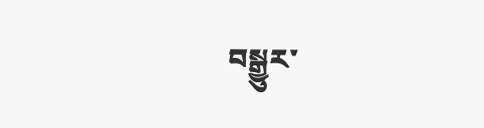བསྒྱུར་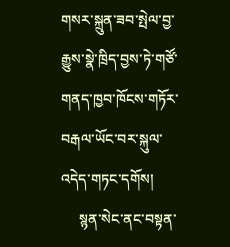གསར་སྐྲུན་ཟབ་སྤེལ་བྱ་རྒྱུས་སྣེ་ཁྲིད་བྱས་ཏེ་གཙོ་གནད་ཁྱབ་ཁོངས་གཏོར་བརྒལ་ཡོང་བར་སྐུལ་འདེད་གཏང་དགོས།
     སྙན་སེང་ནང་བསྟན་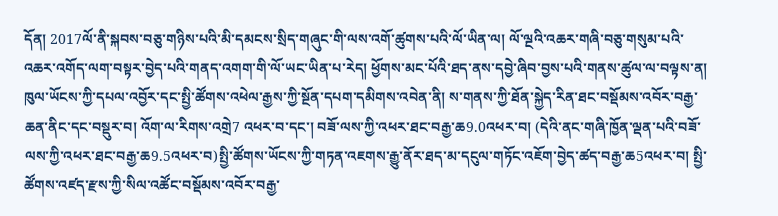དོན། 2017ལོ་ནི་སྐབས་བཅུ་གཉིས་པའི་མི་དམངས་སྲིད་གཞུང་གི་ལས་འགོ་ཚུགས་པའི་ལོ་ཡིན་ལ། ལོ་ལྔའི་འཆར་གཞི་བཅུ་གསུམ་པའི་འཆར་འགོད་ལག་བསྟར་བྱེད་པའི་གནད་འགག་གི་ལོ་ཡང་ཡིན་པ་རེད། ཕྱོགས་མང་པོའི་ཐད་ནས་དབྱེ་ཞིབ་བྱས་པའི་གནས་ཚུལ་ལ་བལྟས་ན། ཁུལ་ཡོངས་ཀྱི་དཔལ་འབྱོར་དང་སྤྱི་ཚོགས་འཕེལ་རྒྱས་ཀྱི་སྔོན་དཔག་དམིགས་འབེན་ནི། ས་གནས་ཀྱི་ཐོན་སྐྱེད་རིན་ཐང་བསྡོམས་འབོར་བརྒྱ་ཆན་ནིང་དང་བསྡུར་བ། འོག་ལ་རིགས་འགྲེ7 འཕར་བ་དང་། བཟོ་ལས་ཀྱི་འཕར་ཐང་བརྒྱ་ཆ9.0འཕར་བ། (དེའི་ནང་གཞི་ཁྱོན་ལྡན་པའི་བཟོ་ལས་ཀྱི་འཕར་ཐང་བརྒྱ་ཆ9.5འཕར་བ)སྤྱི་ཚོགས་ཡོངས་ཀྱི་གཏན་འཇགས་རྒྱུ་ནོར་ཐད་མ་དངུལ་གཏོང་འཇོག་བྱེད་ཚད་བརྒྱ་ཆ5འཕར་བ། སྤྱི་ཚོགས་འཛད་རྫས་ཀྱི་སིལ་འཚོང་བསྡོམས་འབོར་བརྒྱ་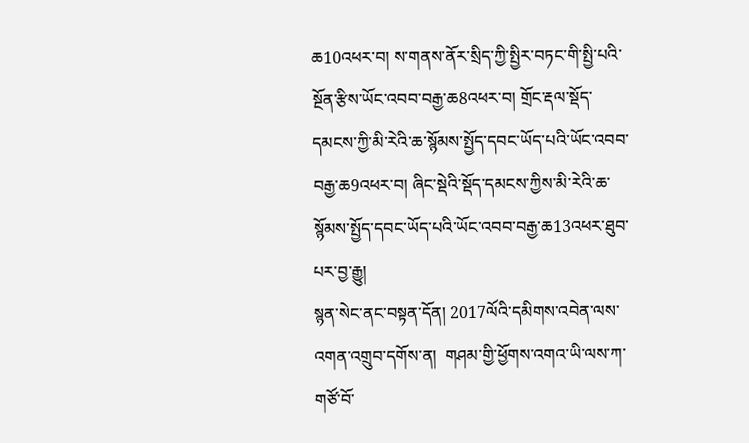ཆ10འཕར་བ། ས་གནས་ནོར་སྲིད་ཀྱི་སྤྱིར་བཏང་གི་སྤྱི་པའི་སྔོན་རྩིས་ཡོང་འབབ་བརྒྱ་ཆ8འཕར་བ། གྲོང་རྡལ་སྡོད་དམངས་ཀྱི་མི་རེའི་ཆ་སྙོམས་སྤྱོད་དབང་ཡོད་པའི་ཡོང་འབབ་བརྒྱ་ཆ9འཕར་བ། ཞིང་སྡེའི་སྡོད་དམངས་ཀྱིས་མི་རེའི་ཆ་སྙོམས་སྤྱོད་དབང་ཡོད་པའི་ཡོང་འབབ་བརྒྱ་ཆ13འཕར་ཐུབ་པར་བྱ་རྒྱུ།
སྙན་སེང་ནང་བསྟན་དོན། 2017ལོའི་དམིགས་འབེན་ལས་འགན་འགྲུབ་དགོས་ན།  གཤམ་གྱི་ཕྱོགས་འགའ་ཡི་ལས་ཀ་གཙོ་བོ་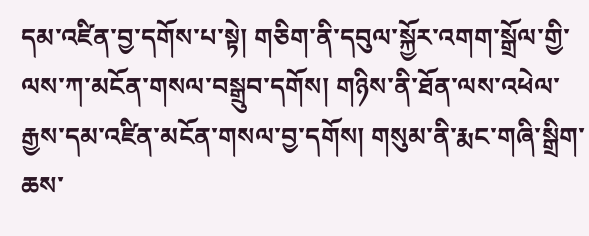དམ་འཛིན་བྱ་དགོས་པ་སྟེ། གཅིག་ནི་དབུལ་སྐྱོར་འགག་སྒྲོལ་གྱི་ལས་ཀ་མངོན་གསལ་བསྒྲུབ་དགོས། གཉིས་ནི་ཐོན་ལས་འཕེལ་རྒྱས་དམ་འཛིན་མངོན་གསལ་བྱ་དགོས། གསུམ་ནི་རྨང་གཞི་སྒྲིག་ཆས་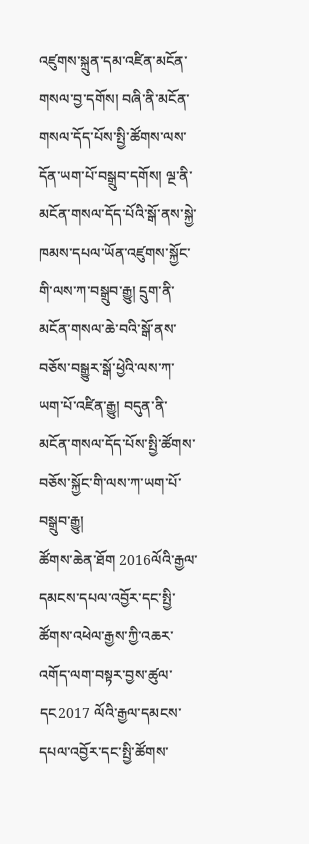འཛུགས་སྐྲུན་དམ་འཛིན་མངོན་གསལ་བྱ་དགོས། བཞི་ནི་མངོན་གསལ་དོད་པོས་སྤྱི་ཚོགས་ལས་དོན་ཡག་པོ་བསྒྲུབ་དགོས། ལྔ་ནི་མངོན་གསལ་དོད་པོའི་སྒོ་ནས་སྐྱེ་ཁམས་དཔལ་ཡོན་འཛུགས་སྐྱོང་གི་ལས་ཀ་བསྒྲུབ་རྒྱུ། དྲུག་ནི་མངོན་གསལ་ཆེ་བའི་སྒོ་ནས་བཅོས་བསྒྱུར་སྒོ་ཕྱེའི་ལས་ཀ་ཡག་པོ་འཛིན་རྒྱུ། བདུན་ནི་མངོན་གསལ་དོད་པོས་སྤྱི་ཚོགས་བཅོས་སྐྱོང་གི་ལས་ཀ་ཡག་པོ་བསྒྲུབ་རྒྱུ།
ཚོགས་ཆེན་ཐོག 2016ལོའི་རྒྱལ་དམངས་དཔལ་འབྱོར་དང་སྤྱི་ཚོགས་འཕེལ་རྒྱས་ཀྱི་འཆར་འགོད་ལག་བསྟར་བྱས་ཚུལ་དང2017 ལོའི་རྒྱལ་དམངས་དཔལ་འབྱོར་དང་སྤྱི་ཚོགས་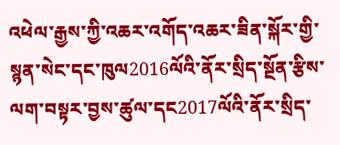འཕེལ་རྒྱས་ཀྱི་འཆར་འགོད་འཆར་ཟིན་སྐོར་གྱི་སྙན་སེང་དང་ཁུལ2016ལོའི་ནོར་སྲིད་སྔོན་རྩིས་ལག་བསྟར་བྱས་ཚུལ་དང2017ལོའི་ནོར་སྲིད་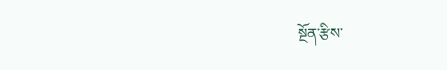སྔོན་རྩིས་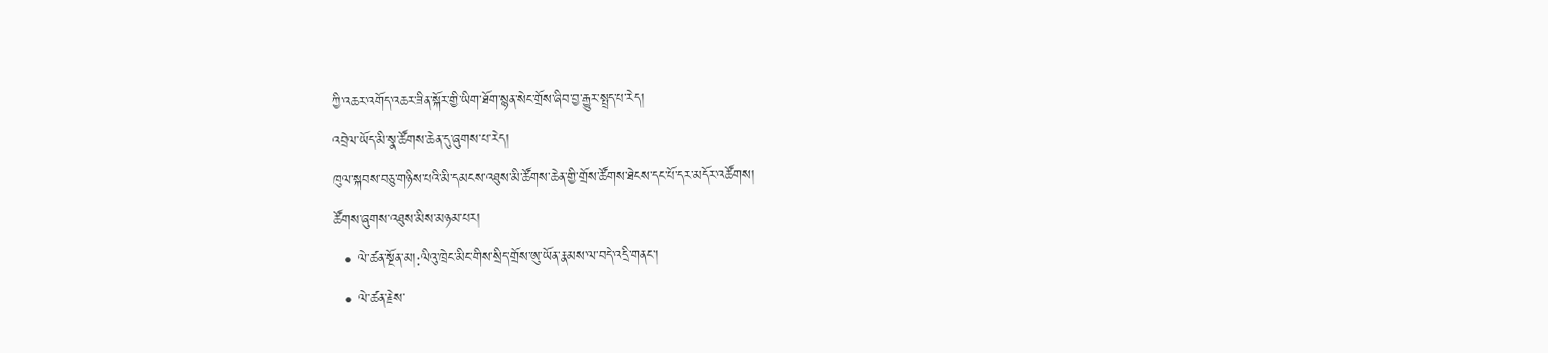ཀྱི་འཆར་འགོད་འཆར་ཟིན་སྐོར་གྱི་ཡིག་ཐོག་སྙན་སེང་གྲོས་ཞིབ་བྱ་རྒྱུར་སྤྲད་པ་རེད།
འབྲེལ་ཡོད་མི་སྣ་ཚོགས་ཆེན་དུ་ཞུགས་པ་རེད།
ཁུལ་སྐབས་བཅུ་གཉིས་པའི་མི་དམངས་འཐུས་མི་ཚོགས་ཆེན་གྱི་གྲོས་ཚོགས་ཐེངས་དང་པོ་དར་མདོར་འཚོགས།
ཚོགས་ཞུགས་འཐུས་མིས་མཉམ་པར།
  • ལེ་ཚན་སྔོན་མ།:ལིའུ་ཁྲེང་མིང་གིས་སྲིད་གྲོས་ཨུ་ཡོན་རྣམས་ལ་བདེ་འདྲི་གནང་།
  • ལེ་ཚན་རྗེས་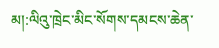མ།:ལིའུ་ཁྲེང་མིང་སོགས་དམངས་ཆེན་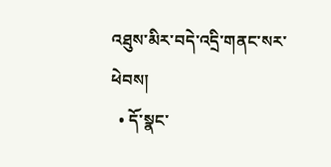འཐུས་མིར་བདེ་འདྲི་གནང་སར་ཕེབས།
  • དོ་སྣང་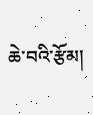ཆེ་བའི་རྩོམ།